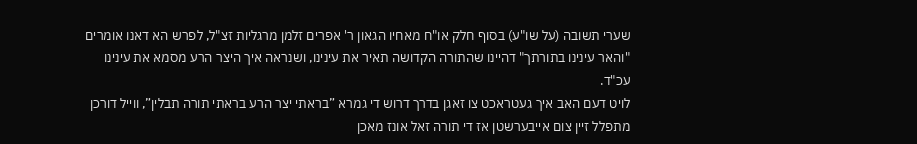שערי תשובה (על שו"ע) בסוף חלק או"ח מאחיו הגאון ר' אפרים זלמן מרגליות זצ"ל, לפרש הא דאנו אומרים "והאר עינינו בתורתך" דהיינו שהתורה הקדושה תאיר את עינינו, ושנראה איך היצר הרע מסמא את עינינו עכ"ד.
לויט דעם האב איך געטראכט צו זאגן בדרך דרוש די גמרא ”בראתי יצר הרע בראתי תורה תבלין”, ווייל דורכן מתפלל זיין צום אייבערשטן אז די תורה זאל אונז מאכן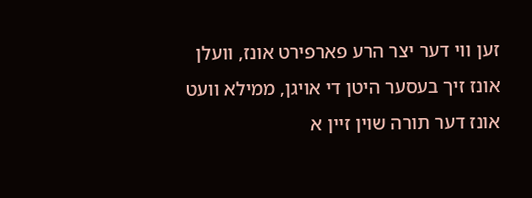זען ווי דער יצר הרע פארפירט אונז, וועלן אונז זיך בעסער היטן די אויגן, ממילא וועט אונז דער תורה שוין זיין א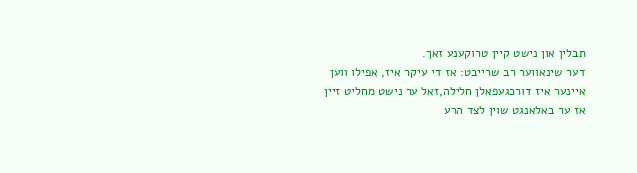תבלין און נישט קיין טרוקענע זאך.
דער שינאווער רב שרייבט: אז די עיקר איז, אפילו ווען איינער איז דורכגעפאלן חלילה,זאל ער נישט מחליט זיין אז ער באלאנגט שוין לצד הרע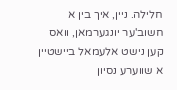חלילה. ניין, איך בין א חשוב'ער יונגערמאן, וואס קען נישט אלעמאל ביישטיין א שווערע נסיון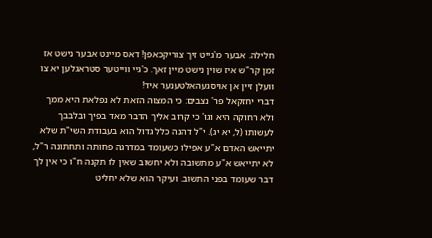חלילה. אבער מ'גייט זיך צוריקכאפן! דאס מיינט אבער נישט אז זמן קר"ש איז שוין נישט מיין זאך. כ'גיי ווייטער סטראגלען יא צו וועלן זיין אן אויסגעהאלטענער איד!
דברי יחזקאל פר' נצבים: כי המצוה הזאת לא נפלאת היא ממך ולא רחוקה היא וגו' כי קרוב אליך הדבר מאד בפיך ובלבבך לעשותו (ל, יא יג). י"ל דהנה כלל גדול הוא בעבודת השי"ת שלא יתייאש האדם א"ע אפילו כשעומד במדרגה פחותה ותחתונה ר"ל, לא יתייאש א"ע מתשובה ולא יחשוב שאין לו תקנה ח"ו כי אין לך דבר שעומד בפני התשוב. ועיקר הוא שלא יחליט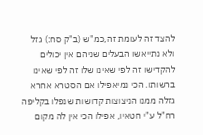להצד זה לעומת זה,כמ"ש (ב"ק סח:) גזל ולא נתייאשו הבעלים שניהם אין יכולים להקדישו זה לפי שאינו שלו זה לפי שאינו ברשותו. הכי נמיאפילו אם הסטרא אחרא גזלה ממנו הניצוצות קדושות שנפלו בקליפה רח"ל ע"י חטאיו, אפילו הכי אין לה מקום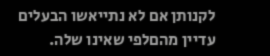לקנותן אם לא נתייאשו הבעלים עדיין מהםלפי שאינו שלה.